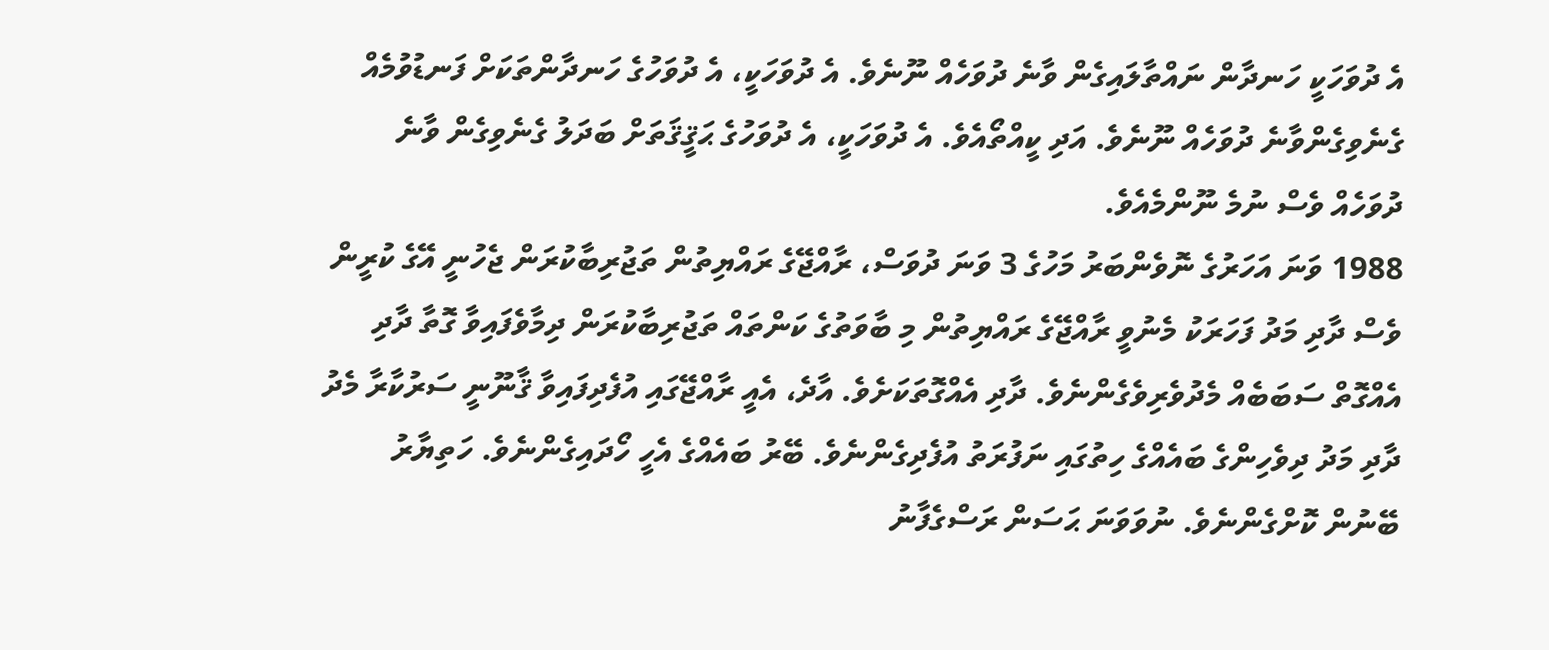އެ ދުވަހަކީ ހަނދާން ނައްތާލައިގެން ވާނެ ދުވަހެއް ނޫނެވެ. އެ ދުވަހަކީ، އެ ދުވަހުގެ ހަނދާންތަކަށް ފަނޑުވުމެއް ގެނެވިގެންވާނެ ދުވަހެއް ނޫނެވެ. އަދި ކީއްތޯއެވެ. އެ ދުވަހަކީ، އެ ދުވަހުގެ ޙަޤީޤަތަށް ބަދަލު ގެނެވިގެން ވާނެ ދުވަހެއް ވެސް ނުމެ ނޫންމެއެވެ.
1988 ވަނަ އަހަރުގެ ނޮވެންބަރު މަހުގެ 3 ވަނަ ދުވަސް، ރާއްޖޭގެ ރައްޔިތުން ތަޖުރިބާކުރަން ޖެހުނީ އޭގެ ކުރީން ވެސް ދާދި މަދު ފަހަރަކު މެނުވީ ރާއްޖޭގެ ރައްޔިތުން މި ބާވަތުގެ ކަންތައް ތަޖުރިބާކުރަން ދިމާވެފައިވާ ގޮތާ ދާދި އެއްގޮތް ސަބަބެއް މެދުވެރިވެގެންނެވެ. ދާދި އެއްގޮތަކަށެވެ. އާދެ، އެއީ ރާއްޖޭގައި އުފެދިފައިވާ ޤާނޫނީ ސަރުކާރާ މެދު ދާދި މަދު ދިވެހިންގެ ބައެއްގެ ހިތުގައި ނަފުރަތު އުފެދިގެންނެވެ. ބޭރު ބައެއްގެ އެހީ ހޯދައިގެންނެވެ. ހަތިޔާރު ބޭނުން ކޮށްގެންނެވެ. ނުވަވަނަ ޙަސަން ރަސްގެފާނު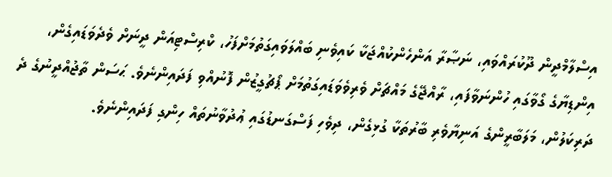އިސްލާމްދީން ދޫކުރައްވައި، ނަޞާރާ އަންހެންކުއްޖަކާ ކައިވެނި ބައްލަވައިގަތުމަށްފަހު، ކްރިސްޓިއަން ދީނަށް ވެދެވަޑައިގެން، އިންޑިޔާގެ ގޯވާގައި ހުންނަވާފައި، ރާއްޖޭގެ މައްޗަށް ވެރިވެވަޑައިގަތުމަށް ޕޯޗުގީޒުން ފޮނުއްވި ފަދައިންނެވެ. ޙަސަން ތާޖުއްދީނުގެ ދެ ދަރިކަލުން، މަލަބާރީންގެ އަނިޔާވެރި ބާރުތަކާ ގުޅިގެން، ދިވެހި ފަސްގަނޑުގައި ޢުދުވާނުތައް ހިންގި ފަދައިންނެވެ.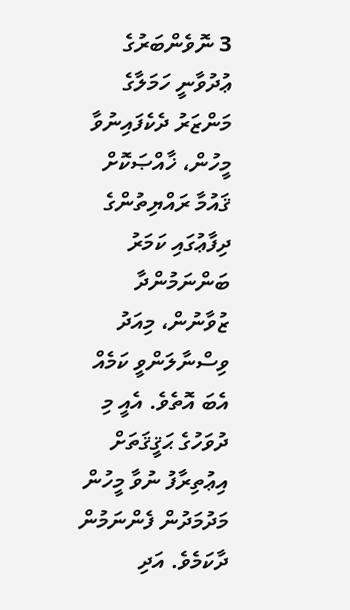3 ނޮވެންބަރުގެ ޢުދުވާނީ ހަމަލާގެ މަންޒަރު ދެކެފައިނުވާ މީހުން، ޚާއްޞަކޮށް ޤައުމާ ރައްޔިތުންގެ ދިފާޢުގައި ކަމަރު ބަންނަމުންދާ ޒުވާނުން، މިއަދު ވިސްނާލަންވީ ކަމެއް އެބަ އޮތެވެ. އެއީ މި ދުވަހުގެ ޙަޤީޤަތަށް އިޢުތިރާފު ނުވާ މީހުން މަދުމަދުން ފެންނަމުން ދާކަމެވެ. އަދި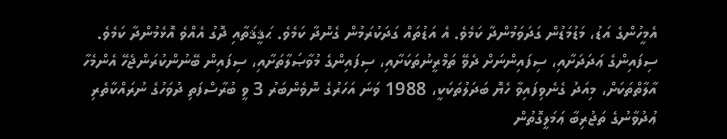އެމީހުންގެ އަޑު، މަޑުމަޑުން ގަދަވަމުންދާ ކަމެވެ. އެ އަޑުތައް ގަދަކުރަމުން ގެންދާ ކަމެވެ. ޙަޤީޤަތާއި ދޮގު އެއްވެ އޮޅެމުންދާ ކަމެވެ.
ސިފައިންގެ ޢަދަދަށާއި، ސިފައިންނަށް ދެވޭ ތަމްރީނުތަކަށާއި، ސިފައިންގެ މުވާޞަލާތަށާއި، ސިފައިން ބޭނުންކުރަންޖެހޭ އެންމެހާ އާލާތްތަކަށް، މިއަދު ގެނެވިފައިވާ ހެޔޮ ބަދަލުތަކަކީ، 1988 ވަނަ އަހަރުގެ ނޮވެންބަރު 3 ވީ ބުރާސްފަތި ދުވަހުގެ ނުރައްކާތެރި ޢުދުވާނުގެ ތަޖުރިބާ ޢަމަލީގޮތުން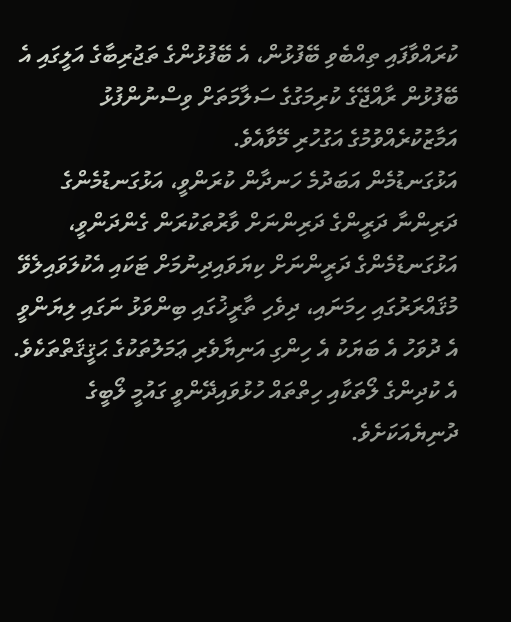ކުރައްވާފައި ތިއްބެވި ބޭފުޅުން، އެ ބޭފުޅުންގެ ތަޖުރިބާގެ އަލީގައި އެ ބޭފުޅުން ރާއްޖޭގެ ކުރިމަގުގެ ސަލާމަތަށް ވިސްނުންފުޅު އަމާޒުކުރެއްވުމުގެ އަގުހުރި މޭވާއެވެ.
އަޅުގަނޑުމެން އަބަދުމެ ހަނދާން ކުރަންވީ، އަޅުގަނޑުމެންގެ ދަރިންނާ ދަރީންގެ ދަރިންނަށް ވާރުތަކުރަން ގެންދަންވީ، އަޅުގަނޑުމެންގެ ދަރީންނަށް ކިޔަވައިދިނުމަށް ޓަކައި އެކުލަވައިލެވޭ މުޤައްރަރުގައި ހިމަނައި، ދިވެހި ތާރީޚުގައި ބިންވަޅު ނަގައި ލިޔަންވީ އެ ދުވަހު އެ ބަޔަކު އެ ހިންގި އަނިޔާވެރި ޢަމަލުތަކުގެ ޙަޤީޤަތްތަކެވެ. އެ ކުދިންގެ ލޯތަކާއި ހިތްތައް ހުޅުވައިދޭންވީ ގައުމީ ލޯބީގެ ދުނިޔެއަކަށެވެ.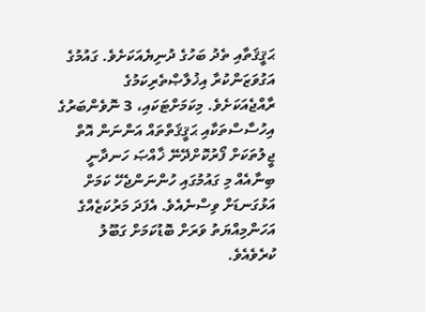ޙަޤީޤަތާއި ތެދު ބަހުގެ ދުނިޔެއަކަށެވެ. ގައުމުގެ އަގުވަޒަންކުރާ އިޚުލާޞްތެރިކަމުގެ ރާއްޖެއަކަށެވެ. މިކަމަށްޓަކައި، 3 ނޮވެންބަރުގެ އިހުސާސްތަކާއި ޙަޤީޤަތްތައް އަންނަން އޮތް ޖީލުތަކަށް ފޯރުކޮށްދޭނޭ ޚާއްޞަ ހަނދާނީ ބިނާއެއް މި ގައުމުގައި ހުންނަންޖެހޭ ކަމަށް އަޅުގަނޑަށް ވިސްނެއެވެ. އެފަދަ މަރުކަޒެއްގެ އަހަންމިއްޔަތު ވަރަށް ބޮޑުކަމަށް ގަބޫލު ކުރެވެއެވެ.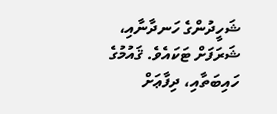ޝަހީދުންގެ ހަނދާނާއި، ޝަރަފަށް ޓަކައެވެ. ޤައުމުގެ ހައިބަތާއި، ދިފާޢަށް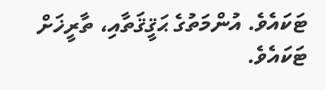ޓަކައެވެ. އުންމަތުގެ ޙަޤީޤަތާއި، ތާރީޚަށް ޓަކައެވެ.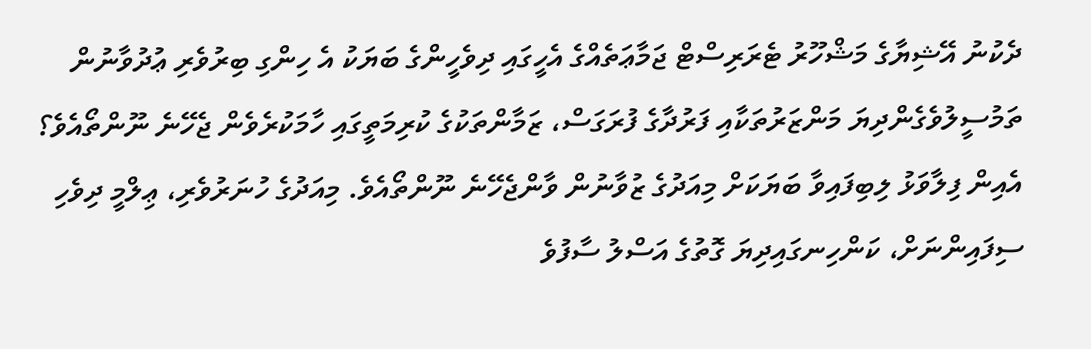ދެކުނު އޭޝިޔާގެ މަޝްހޫރު ޓެރަރިސްޓް ޖަމާޢަތެއްގެ އެހީގައި ދިވެހީންގެ ބަޔަކު އެ ހިންގި ބިރުވެރި ޢުދުވާނުން ތަމުސީލުވެގެންދިޔަ މަންޒަރުތަކާއި ފަރުދާގެ ފުރަގަސް، ޒަމާންތަކުގެ ކުރިމަތީގައި ހާމަކުރެވެން ޖެހޭނެ ނޫންތޯއެވެ؟ އެއިން ފިލާވަޅު ލިބިފައިވާ ބަޔަކަށް މިއަދުގެ ޒުވާނުން ވާންޖެހޭނެ ނޫންތޯއެވެ. މިއަދުގެ ހުނަރުވެރި، ޢިލްމީ ދިވެހި ސިފައިންނަށް، ކަންހިނގައިދިޔަ ގޮތުގެ އަސްލު ސާފުވެ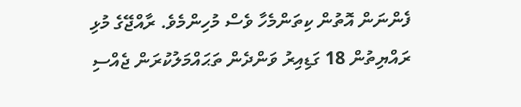ފެންނަން އޮތުން ކިތަންމެހާ ވެސް މުހިންމެވެ. ރާއްޖޭގެ މުޅި ރައްޔިތުން 18 ގަޑިއިރު ވަންދެން ތަޙައްމަލުކުރަން ޖެއްސި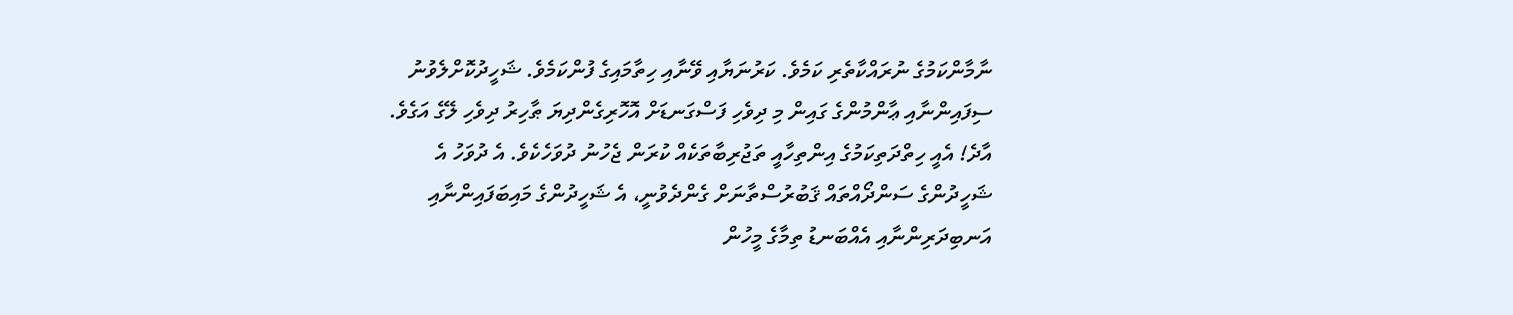ނާމާންކަމުގެ ނުރައްކާތެރި ކަމެވެ. ކަރުނަޔާއި ވޭނާއި ހިތާމައިގެ ފުންކަމެވެ. ޝަހީދުކޮށްލެވުނު ސިފައިންނާއި ޢާންމުންގެ ގައިން މި ދިވެހި ފަސްގަނޑަށް އޮހޮރިގެންދިޔަ ޠާހިރު ދިވެހި ލޭގެ އަގެވެ.
އާދެ! އެއީ ހިތްދަތިކަމުގެ އިންތިހާއީ ތަޖުރިބާތަކެއް ކުރަން ޖެހުނު ދުވަހެކެވެ. އެ ދުވަހު އެ ޝަހީދުންގެ ސަންދޯއްތައް ޤަބުރުސްތާނަށް ގެންދެވުނީ، އެ ޝަހީދުންގެ މައިބަފައިންނާއި އަނބިދަރިންނާއި އެއްބަނޑު ތިމާގެ މީހުން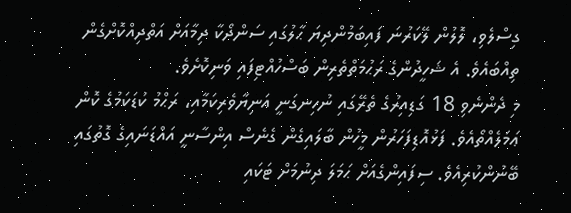ގިސްލެވި، ލޮލުން ލޭކަރުނަ ފައިބަމުންދިޔަ ޙާލުގައި ސަންދޯކާ ދިމާއަށް އަތްދިއްކޮށްގެން ތިއްބައެވެ. އެ ޝަހީދުންގެ ރަޙުމަތްތެރިން ބަސްހުއްޓިފައި ވަނިކޮށެވެ.
މި ދެންނެވި 18 ގަޑިއިރުގެ ތެރޭގައި ނުހިނގަނީ އަނިޔާވެރިކަމާއި، ރަޙްމު ކުޑަކަމުގެ ކޮން ޢަމަލެއްތޯއެވެ. ފަޅުއޮޑިފަހަރުން މީހުން ބާލައިގެން ގެނެސް އިންސާނީ އައްޑަނައިގެ ގޮތުގައި ބޭނުންކުރިއެވެ. ސިފައިންގެއަށް ޙަމަލަ ދިނުމަށް ޓަކައި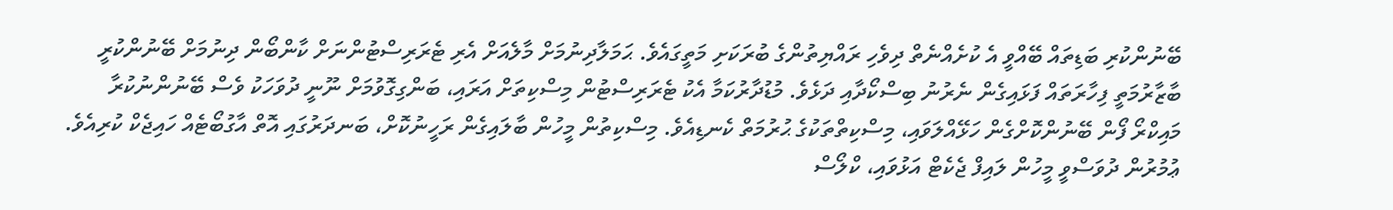ބޭނުންކުރި ބަޑިތައް ބޭއްވީ އެ ކުށެއްނެތް ދިވެހި ރައްޔިތުންގެ ބުރަކަށި މަތީގައެވެ. ޙަމަލާދިނުމަށް މާލެއަށް އެރި ޓެރަރިސްޓުންނަށް ކާންބޯން ދިނުމަށް ބޭނުންކުރީ ބާޒާރުމަތީ ފިހާރަތައް ފަޅައިގެން ނެރުނު ބިސްކޯދާއި ދަޅެވެ. މުޑުދާރުކަމާ އެކު ޓެރަރިސްޓުން މިސްކިތަށް އަރައި، ބަންގިގޮވުމަށް ނޫނީ ދުވަހަކު ވެސް ބޭނުންނުކުރާ މައިކްރޯ ފޯން ބޭނުންކޮށްގެން ހަޅޭއްލަވައި، މިސްކިތްތަކުގެ ޙުރުމަތް ކެނޑިއެވެ. މިސްކިތުން މީހުން ބާލައިގެން ރަހީނުކޮށް، ބަނދަރުގައި އޮތް އާގުބޯޓެއް ހައިޖެކް ކުރިއެވެ. ޢުމުރުން ދުވަސްވީ މީހުން ލައިފް ޖެކެޓް އަޅުވައި، ކްލޯސް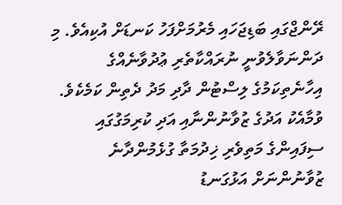ރޭންޖްގައި ބަޑިޖަހައި މެރުމަށްފަހު ކަނޑަށް އުކިއެވެ. މި ދަންނަވާލެވުނީ ނުރައްކާތެރި ޢުދުވާނެއްގެ އިހާނެތިކަމުގެ ލިސްޓުން ދާދި މަދު ދެތިން ކަމެކެވެ.
ވުމާއެކު އަދުގެ ޒުވާނުންނާއި އަދި ކުރިމަގުގައި ސިފައިންގެ މަތިވެރި ޚިދުމަތާ ގުޅެމުންދާނެ ޒުވާނުންނަށް އަޅުގަނޑު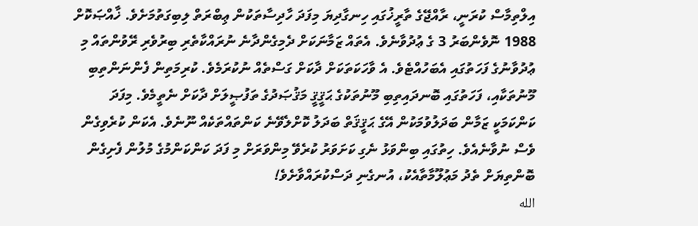އިލްތިމާސް ކުރަނީ، ރާއްޖޭގެ ތާރީޚުގައި ހިނގާދިޔަ މިފަދަ ހާދިސާތަކުން ޢިބްރަތް ލިބިގަތުމަށެވެ. ޚާއްޞަކޮށް 1988 ނޮވެންބަރު 3 ގެ ޢުދުވާނެވެ. އެތައް ޒަމާނަކަށް ދެމިގެންދާނެ ނުރައްކާތެރި ބިރުވެރި ރޭވުންތައް މި ޢުދުވާނުގެ ފަހަތުގައި އެބަހުއްޓެވެ. އެ ވާހަކަތަކަށް ދާކަށް ގަސްތެއް ނުކުރަމެވެ. ކުރިމަތިން ފެންނަންތިބި މޫނުތަކާއި، ފަހަތުގައި ބޮނދައިތިބި މޫނުތަކުގެ ޙަޤީޤީ މަޤުޞަދުގެ ތަފުޞީލަށް ދާކަށް ނެތީމެވެ. މިފަދަ ކަންކަމަކީ ޒަމާން ބަދަލުވުމަކުން އޭގެ ޙަޤީޤަތް ބަދަލު ކޮށްލެވޭނެ ކަންތައްތަކެއް ނޫނެވެ. އެކަން ކުރެވިގެން ވެސް ނުވާނެއެވެ. ހިތުގައި ބިންވަޅު ނެގި ކަށަވަރު ކުރެވޭ މިންވަރަށް މި ފަދަ ކަންކަންމުގެ މުލުން ފެށިގެން ބޮންތިޔަށް ތެދު މަޢުލޫމާތާއެކު، އުނގެނި ދަސްކުރައްވާށެވެ!
الله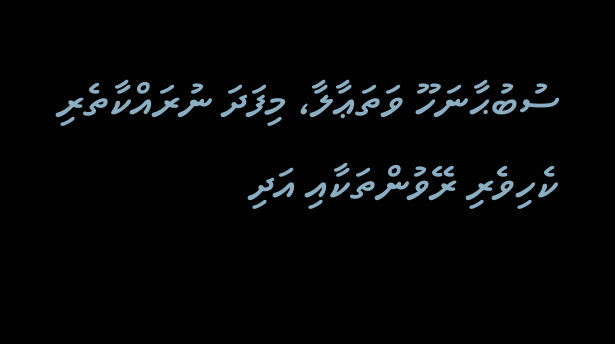ސުބުޙާނަހޫ ވަތަޢާލާ، މިފަދަ ނުރައްކާތެރި ކެހިވެރި ރޭވުންތަކާއި އަދި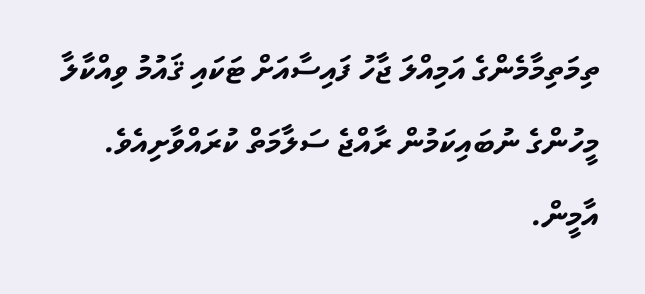ތިމަތިމާމެންގެ އަމިއްލަ ޖާހު ފައިސާއަށް ޓަކައި ޤައުމު ވިއްކާލާ މީހުންގެ ނުބައިކަމުން ރާއްޖެ ސަލާމަތް ކުރައްވާށިއެވެ. އާމީން.